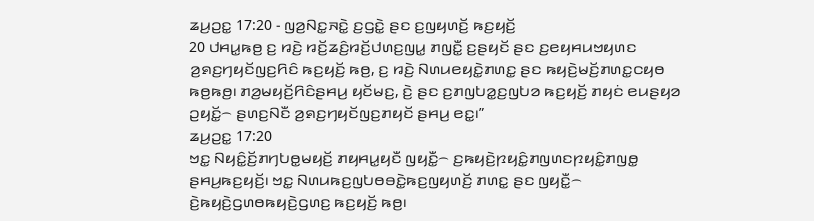ꤘꤣ꤬ꤑꤢ꤭ 17:20 - ꤜꤤ꤬ꤡꤢ꤭ꤏꤢꤧ꤭ ꤢ꤬ꤞꤢꤧ꤭ ꤔꤢ ꤢ꤬ꤜꤟꤛꤢꤩ꤬ ꤒꤢ꤬ꤟꤢꤩ꤬
20 ꤓꤌꤣ꤭ꤒꤥ꤬ ꤢ꤬ ꤙꤢꤧ꤬ ꤙꤢꤩ꤬ꤘꤢꤨ꤬ꤙꤢꤩ꤬ꤓꤛꤢ꤬ꤜꤣ꤭ ꤊꤜꤢꤪ꤭ ꤢ꤬ꤔꤟꤢꤩ ꤔꤢ ꤢ꤬ꤕꤟꤌꤣꤠꤟꤛꤢ ꤤ꤬ꤎꤢ꤬ꤚꤟꤢꤩꤜꤢ꤬ꤖꤢꤨ ꤒꤢ꤬ꤟꤢꤩ꤬ ꤒꤥ꤬, ꤢ꤬ ꤙꤢꤧ꤬ ꤡꤛꤣꤕꤟꤢꤧ꤭ꤊꤛꤢ꤭ ꤔꤢ ꤒꤟꤢꤧ꤬ꤗꤢꤩ꤬ꤊꤛꤢ꤭ꤍꤟꤥ ꤒꤥ꤬ꤒꤥ꤬꤯ ꤊꤤ꤬ꤗꤟꤢꤩ꤬ꤖꤢꤨꤔꤌꤣ꤬ ꤟꤢꤩꤗꤢ꤬, ꤢꤧ꤬ ꤔꤢ ꤢ꤬ꤊꤜꤝꤤ꤭ꤢ꤬ꤜꤝꤤ ꤒꤢ꤬ꤟꤢꤩ꤬ ꤊꤟꤢꤦ ꤕꤣꤔꤟꤤ ꤑꤟꤢꤩ꤭꤮ ꤔꤛꤢ꤬ꤡꤢꤪ ꤤ꤬ꤎꤢ꤬ꤚꤟꤢꤩꤜꤢ꤬ꤊꤟꤢꤩ ꤔꤌꤣ꤬ ꤕꤢ꤭꤯”
ꤘꤣ꤬ꤑꤢ꤭ 17:20
ꤠꤢ꤭ ꤡꤟꤢꤨ꤭ꤢꤩ꤬ꤊꤚꤝꤥ꤭ꤗꤟꤢꤩ꤬ ꤊꤟꤌꤣ꤭ꤟꤢꤪ ꤜꤟꤢꤪ꤭꤮ ꤢ꤬ꤒꤟꤢꤧ꤬ꤐꤟꤢꤨ꤭ꤊꤜꤛꤢꤐꤟꤢꤨ꤭ꤊꤜꤥ꤭ ꤔꤌꤣ꤬ꤒꤢ꤬ꤟꤢꤩ꤬꤯ ꤠꤢ꤭ ꤡꤛꤣꤒꤢ꤬ꤜꤝꤥꤋꤢꤧ꤭ꤒꤢ꤬ꤜꤟꤛꤢꤩ꤬ ꤊꤛꤢ꤭ ꤔꤢ ꤜꤟꤢꤪ꤭꤮ ꤢꤧ꤬ꤒꤟꤢꤧ꤬ꤞꤛꤥꤒꤟꤢꤧ꤬ꤞꤛꤢ꤬ ꤒꤢ꤬ꤟꤢꤩ꤬ ꤒꤥ꤬꤯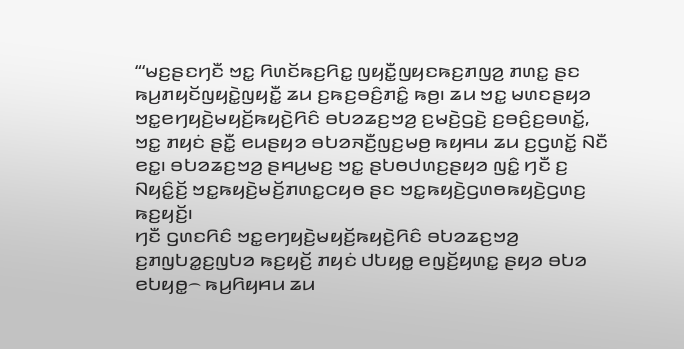“‘ꤗꤢ꤬ꤔꤢꤚꤢꤪ ꤠꤢ꤭ ꤖꤛꤢꤩꤒꤢ꤬ꤖꤢ꤭ ꤜꤟꤢꤪ꤭ꤜꤟꤢꤒꤢ꤬ꤊꤜꤤ꤬ ꤊꤛꤢ꤭ ꤔꤢ ꤒꤣ꤬ꤊꤟꤢꤩꤜꤟꤢꤧ꤭ꤜꤟꤢꤪ꤭ ꤘꤣ ꤢ꤬ꤒꤢ꤬ꤋꤢꤨ꤬ꤊꤢꤨ꤭ ꤒꤥ꤬꤯ ꤘꤣ ꤠꤢ꤭ ꤗꤛꤢꤔꤟꤤ ꤠꤢ꤭ꤕꤚꤟꤢꤧ꤬ꤗꤟꤢꤩ꤬ꤒꤟꤢꤧ꤬ꤖꤢꤨ ꤋꤝꤤꤘꤢ꤬ꤠꤤ꤬ ꤢ꤬ꤗꤢꤧ꤬ꤞꤢꤧ꤬ ꤢ꤬ꤋꤢꤨ꤬ꤢ꤬ꤋꤛꤢꤩ꤭, ꤠꤢ꤭ ꤊꤟꤢꤦ ꤔꤢꤪ꤭ ꤕꤣꤔꤟꤤ ꤋꤝꤤꤏꤢꤪ꤬ꤜꤢ꤬ꤗꤥ꤬ ꤒꤟꤌꤣ ꤘꤣ ꤢ꤬ꤞꤛꤢꤩ꤭ ꤡꤢꤪ ꤕꤢ꤭꤯ ꤋꤝꤤꤘꤢ꤬ꤠꤤ꤬ ꤔꤌꤣ꤬ꤗꤢ꤬ ꤠꤢ꤭ ꤔꤝꤥꤓꤛꤢ꤬ꤔꤟꤤ ꤜꤢꤨ꤭ ꤚꤢꤪ ꤢ꤬ ꤡꤟꤢꤨ꤭ꤢꤩ꤬ ꤠꤢ꤭ꤒꤟꤢꤧ꤬ꤗꤢꤩ꤬ꤊꤛꤢ꤭ꤍꤟꤥ ꤔꤢ ꤠꤢ꤭ꤒꤟꤢꤧ꤬ꤞꤛꤥꤒꤟꤢꤧ꤬ꤞꤛꤢ꤬ ꤒꤢ꤬ꤟꤢꤩ꤬꤯
ꤚꤢꤪ ꤞꤛꤢꤖꤢꤨ ꤠꤢ꤭ꤕꤚꤟꤢꤧ꤬ꤗꤟꤢꤩ꤬ꤒꤟꤢꤧ꤬ꤖꤢꤨ ꤋꤝꤤꤘꤢ꤬ꤠꤤ꤬ ꤢ꤬ꤊꤜꤝꤤ꤭ꤢ꤬ꤜꤝꤤ ꤒꤢ꤬ꤟꤢꤩ꤬ ꤊꤟꤢꤦ ꤓꤝꤟꤥ꤭ ꤕꤜꤢꤩ꤬ꤟꤛꤢ꤭ ꤔꤟꤤ ꤋꤝꤤ ꤕꤝꤟꤥ꤭꤮ ꤒꤣ꤬ꤖꤟꤌꤣ ꤘꤣ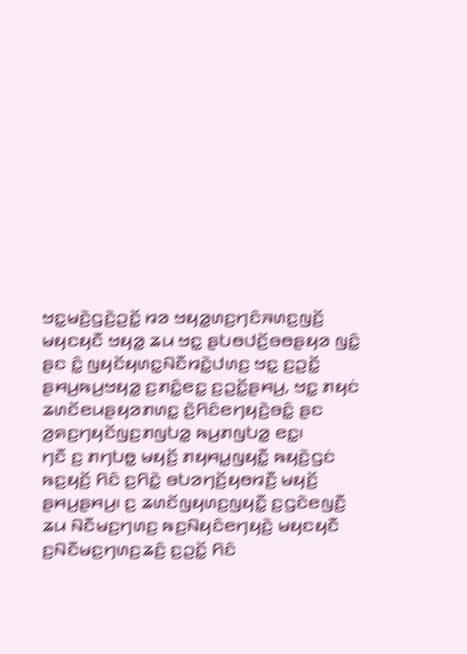ꤠꤢ꤭ꤗꤢꤧ꤬ꤞꤢꤧ꤬ꤑꤢꤩ꤭ ꤙꤤ ꤠꤟꤤ꤭ꤛꤢ꤬ꤚꤢꤨꤏꤛꤢ꤬ꤜꤢꤩ꤬ ꤗꤟꤢꤟꤢꤪ ꤠꤟꤤ꤭ ꤘꤣ ꤠꤢ꤭ ꤔꤝꤥꤓꤢꤩ꤬ꤋꤥꤔꤟꤤ ꤜꤢꤨ꤭ ꤔꤢ ꤢꤨ꤭ ꤜꤟꤢꤩꤟꤛꤢ꤭ꤡꤢꤪꤙꤢꤧ꤭ꤓꤛꤢ꤬ ꤠꤢ꤭ ꤢ꤬ꤑꤢꤩ꤭ ꤔꤌꤣ꤬ꤒꤣ꤬ꤠꤟꤤ꤭ ꤢ꤬ꤊꤢꤨ꤭ꤕꤢ꤭ ꤢ꤬ꤑꤢꤩ꤭ꤔꤌꤣ꤬, ꤠꤢ꤭ ꤊꤟꤢꤦ ꤘꤛꤢꤩꤕꤣꤔꤟꤤꤊꤛꤢ꤭ ꤢꤧ꤬ꤖꤢꤨꤕꤚꤟꤢꤧ꤬ꤋꤢꤨ꤭ ꤔꤢ ꤤ꤬ꤎꤢ꤬ꤚꤟꤢꤩꤜꤢ꤬ꤊꤜꤝꤤ꤭ ꤒꤣ꤬ꤊꤜꤝꤤ꤭ ꤕꤢ꤭꤯
ꤚꤢꤪ ꤢ꤬ ꤊꤚꤝꤥ꤭ ꤗꤟꤢꤩ꤬ ꤊꤟꤌꤣ꤭ꤜꤟꤢꤪ꤭ ꤒꤟꤢꤧ꤬ꤞꤢꤦ ꤒꤢ꤬ꤟꤢꤩ꤬ ꤖꤢꤨ ꤢ꤬ꤖꤢꤧ꤭ ꤋꤝꤤꤚꤢꤩ꤬ꤟꤥꤙꤢꤪ꤬ ꤗꤟꤢꤩ꤬ ꤔꤌꤣ꤬ꤔꤌꤣ꤬꤯ ꤢ꤬ ꤘꤛꤢꤩꤜꤟꤛꤢ꤬ꤜꤟꤢꤪ꤭ ꤢ꤬ꤞꤢꤧꤕꤜꤢꤪ꤬ ꤘꤣ ꤡꤢꤪꤗꤢ꤬ꤚꤛꤢ꤬ ꤒꤢ꤬ꤡꤟꤢꤨꤕꤚꤟꤢꤧ꤬ ꤗꤟꤢꤟꤢꤪ ꤢ꤬ꤡꤢꤪꤗꤢ꤬ꤚꤛꤢ꤬ꤘꤢꤨ꤬ ꤢ꤬ꤑꤢꤩ꤭ ꤖꤢꤨ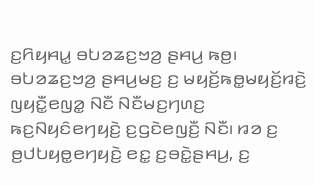ꤢ꤬ꤖꤟꤌꤣ꤭ ꤋꤝꤤꤘꤢ꤬ꤠꤤ꤬ ꤔꤌꤣ꤬ ꤒꤥ꤬꤯
ꤋꤝꤤꤘꤢ꤬ꤠꤤ꤬ ꤔꤌꤣ꤬ꤗꤢ꤬ ꤢ꤬ ꤗꤟꤢꤩ꤬ꤒꤥ꤭ꤗꤟꤢꤩ꤬ꤙꤢꤧ꤬ ꤜꤟꤢꤪ꤭ꤕꤜꤤ꤭ ꤡꤢꤪ ꤡꤢꤪꤗꤢ꤬ꤚꤛꤢ꤬ ꤒꤢ꤬ꤡꤟꤢꤨꤕꤚꤟꤢꤧ꤬ ꤢ꤬ꤞꤢꤧꤕꤜꤢꤪ꤬ ꤡꤢꤪ꤯ ꤙꤤ ꤢ꤬ ꤥ꤬ꤓꤝꤟꤥ꤭ꤕꤚꤟꤢꤧ꤬ ꤕꤢ꤭ ꤢ꤬ꤋꤢꤧ꤭ꤔꤌꤣ꤬, ꤢ꤬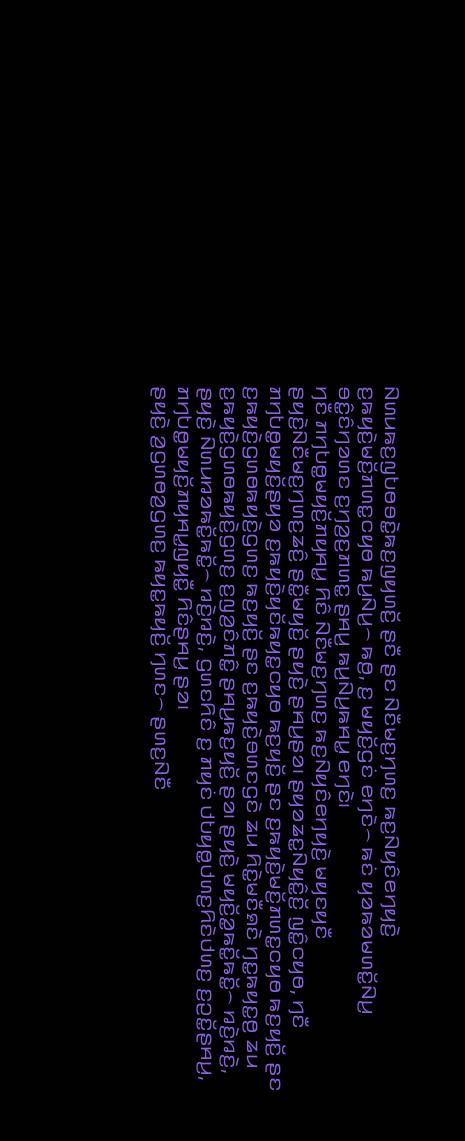ꤡꤛꤣꤒꤢ꤬ꤜꤝꤥꤋꤢꤧ꤭ꤒꤢ꤬ꤜꤟꤛꤢꤩ꤬ ꤔꤢꤪ ꤔꤢ ꤡꤢꤪꤗꤢ꤬ꤚꤛꤢ꤬ ꤒꤢ꤬ꤡꤟꤢꤨꤕꤚꤟꤢꤧ꤬ ꤢ꤬ꤒꤟꤢꤧ꤬ꤗꤢꤩ꤬ꤊꤛꤢ꤭ꤍꤟꤥ ꤒꤣ꤬ꤡꤣ꤬꤮ ꤒꤥ꤬, ꤢ꤬ ꤗꤟꤢꤩ꤬ꤞꤢꤦ ꤕꤚꤢꤧ꤮ ꤒꤢꤦ ꤟꤤꤒꤤꤗꤛꤢꤩ꤭ꤡꤣ꤬ ꤋꤢꤨ꤭ꤢꤨꤚꤤꤛꤢ ꤢ꤬ꤚꤤ꤬ꤢ꤬ꤊꤛꤢ꤭ ꤔꤌꤣ꤬ ꤒꤣ꤬ꤡꤣ꤬ꤒꤌꤣ꤭ ꤕꤚꤢꤧ꤯
ꤚꤢꤪ ꤊꤚꤝꤥ꤭ꤗꤟꤢꤩ꤬ꤊꤟꤌꤣ꤭ ꤖꤢꤨ ꤡꤢꤪꤗꤢ꤬ꤚꤛꤢ꤬ ꤒꤢ꤬ꤡꤟꤢꤨꤕꤚꤟꤢꤧ꤬ ꤗꤟꤢꤟꤢꤪ ꤔꤟꤢꤧ꤬ꤡꤢꤪꤗꤢ꤬ꤚꤛꤢ꤬ꤘꤢꤨ꤬ ꤔꤢꤪ꤭ꤗꤟꤢꤩ꤬ ꤔꤟꤢꤧ꤬ ꤔꤌꤣ꤬ꤔꤤ꤯ ꤔꤟꤤꤘꤢ꤭ꤡꤟꤢꤨ꤭ꤢꤩ꤬ ꤜꤢꤨ꤭ꤍꤟꤥ, ꤚꤢꤪ ꤊꤚꤝꤥ꤭ꤗꤟꤢꤩ꤬ꤔꤟꤤ ꤢ꤬ꤒꤟꤢꤧ꤬ꤟꤢꤩꤒꤟꤢ꤭ꤍꤟꤥ ꤒꤢ꤬ꤟꤢꤩ꤬ ꤔꤢ ꤢ꤬ꤒꤟꤢꤧ꤬ꤗꤢꤩ꤬ꤊꤛꤢ꤭ꤍꤟꤥ ꤒꤢ꤬ꤟꤢꤩ꤬ ꤔꤢ ꤢ꤬ꤒꤟꤢꤧ꤬ꤞꤛꤥꤒꤟꤢꤧ꤬ꤞꤛꤢ꤬ ꤒꤢ꤬ꤟꤢꤩ꤬ ꤔꤢ ꤢ꤬ꤒꤟꤢꤧ꤬ꤋꤛꤢꤞꤢꤧ ꤘꤣ ꤖꤢꤧ꤭ꤗꤢꤪꤎꤢꤧ ꤚꤢ꤭ꤒꤟꤢ꤭ꤥ꤬ ꤘꤣ ꤢ꤬ꤒꤟꤢꤧ꤬ꤞꤛꤥꤒꤟꤢꤧ꤬ꤞꤛꤢ꤬ ꤢ꤬ꤜꤤ꤬ꤢꤨꤊꤢꤨ꤭ ꤔꤌꤣ꤬ꤒꤢ꤬ꤟꤢꤩ꤬ ꤔꤤ꤯ ꤔꤟꤢꤧ꤬ ꤗꤟꤢꤩ꤬ꤤ꤭ꤒꤢꤩ꤭ꤒꤢꤩ꤭꤮ ꤙꤢꤧ꤬ꤙꤢꤧ꤬, ꤔꤟꤢꤧ꤬ ꤡꤛꤣꤙꤤꤒꤢꤩ꤭ꤒꤢꤩ꤭꤮ ꤙꤢꤧ꤬ꤙꤢꤧ꤬, ꤞꤛꤢꤖꤢꤨ ꤢ꤬ ꤊꤟꤢꤦ ꤓꤝꤟꤥ꤭ꤓꤛꤢ꤬ꤖꤢꤧꤓꤛꤢ꤬ ꤢ꤬ꤑꤢꤩ꤭ꤔꤌꤣ꤬, ꤊꤚꤝꤥ꤭ꤗꤟꤢꤩ꤬ꤊꤟꤌꤣ꤭ꤜꤟꤢꤪ꤭ ꤖꤢꤨꤔꤌꤣ꤬ ꤔꤤ꤯
ꤔꤟꤢꤧ꤬ ꤤ꤬ꤞꤛꤥꤤ꤬ꤞꤛꤢ꤬ ꤒꤟꤢ꤭ꤒꤟꤢꤩ꤬ ꤚꤛꤢ꤮ ꤔꤛꤢ꤬ꤡꤢꤪ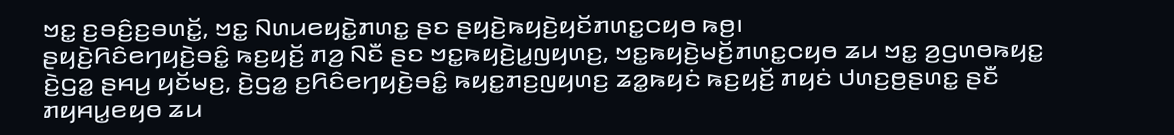ꤠꤢ꤭ ꤢ꤬ꤋꤢꤨ꤬ꤢ꤬ꤋꤛꤢꤩ꤭, ꤠꤢ꤭ ꤡꤛꤣꤕꤟꤢꤧ꤭ꤊꤛꤢ꤭ ꤔꤢ ꤔꤟꤢꤧ꤬ꤒꤟꤢꤧ꤬ꤟꤢꤩꤊꤛꤢ꤭ꤍꤟꤥ ꤒꤥ꤬꤯
ꤔꤟꤢꤧ꤬ꤖꤢꤨꤕꤚꤟꤢꤧ꤬ꤋꤢꤨ꤭ ꤒꤢ꤬ꤟꤢꤩ꤬ ꤊꤤ꤬ ꤡꤢꤪ ꤔꤢ ꤠꤢ꤭ꤒꤟꤢꤧ꤬ꤣ꤭ꤜꤟꤛꤢ꤬, ꤠꤢ꤭ꤒꤟꤢꤧ꤬ꤗꤢꤩ꤬ꤊꤛꤢ꤭ꤍꤟꤥ ꤘꤣ ꤠꤢ꤭ ꤤ꤬ꤞꤛꤥꤒꤟꤢ꤭ ꤢꤧ꤬ꤞꤤ꤭ ꤔꤌꤣ꤬ ꤟꤢꤩꤗꤢ꤬, ꤢꤧ꤬ꤞꤤ꤭ ꤢ꤬ꤖꤢꤨꤕꤚꤟꤢꤧ꤬ꤋꤢꤨ꤭ ꤒꤟꤢ꤭ꤊꤢ꤬ꤜꤟꤛꤢ꤬ ꤘꤤ꤭ꤒꤟꤢꤦ ꤒꤢ꤬ꤟꤢꤩ꤬ ꤊꤟꤢꤦ ꤓꤛꤢ꤬ꤥ꤬ꤔꤛꤢ꤭ ꤔꤢꤪ ꤊꤟꤌꤣ꤭ꤕꤟꤥ ꤘꤣ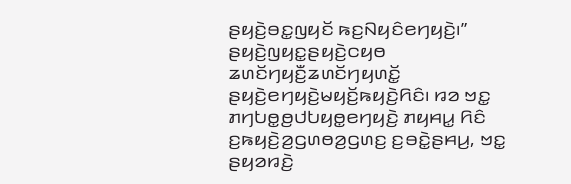ꤔꤟꤢꤧ꤬ꤋꤢ꤭ꤜꤟꤢꤩ ꤒꤢ꤬ꤡꤟꤢꤨꤕꤚꤟꤢꤧ꤬꤯”
ꤔꤟꤢꤧ꤬ꤜꤟꤢ꤭ꤔꤟꤢꤧ꤬ꤍꤟꤥ ꤘꤛꤢꤩꤚꤟꤢꤪ꤬ꤘꤛꤢꤩꤚꤟꤛꤢꤩ꤭ ꤔꤟꤢꤧ꤬ꤕꤚꤟꤢꤧ꤬ꤗꤟꤢꤩ꤬ꤒꤟꤢꤧ꤬ꤖꤢꤨ꤯ ꤙꤤ ꤠꤢ꤭ ꤊꤚꤝꤥ꤭ꤥ꤬ꤓꤝꤟꤥ꤭ꤕꤚꤟꤢꤧ꤬ ꤊꤟꤌꤣ꤭ ꤖꤢꤨ ꤢ꤬ꤒꤟꤢꤧ꤬ꤤ꤬ꤞꤛꤥꤤ꤬ꤞꤛꤢ꤬ ꤢ꤬ꤋꤢꤧ꤭ꤔꤌꤣ꤬, ꤠꤢ꤭ ꤔꤟꤤꤙꤢꤧ꤬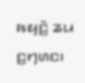ꤒꤟꤢꤧ꤬ ꤘꤣ ꤢ꤬ꤚꤛꤢ꤯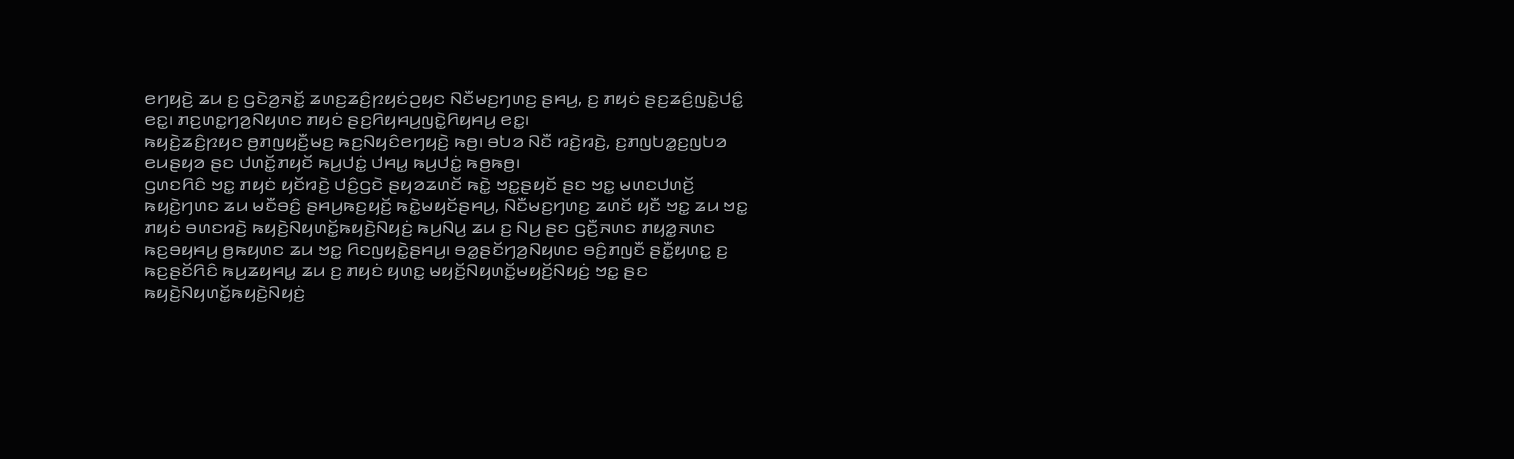ꤕꤚꤟꤢꤧ꤬ ꤘꤣ ꤢ꤬ ꤞꤢꤧꤤ꤬ꤏꤢꤩ꤭ ꤘꤛꤢ꤬ꤘꤢꤨ꤬ꤐꤟꤢꤦꤑꤟꤢ ꤡꤢꤪꤗꤢ꤬ꤚꤛꤢ꤬ ꤔꤌꤣ꤬, ꤢ꤬ ꤊꤟꤢꤦ ꤔꤢ꤬ꤘꤢꤨ꤬ꤜꤢꤧ꤭ꤓꤢꤨ꤭ ꤕꤢ꤭꤯ ꤊꤢ꤬ꤛꤢ꤭ꤚꤤ꤬ꤡꤟꤛꤢ ꤊꤟꤢꤦ ꤔꤢ꤬ꤖꤟꤌꤣ꤬ꤜꤢꤧ꤭ꤖꤟꤌꤣ꤬ ꤕꤢ꤭꤯
ꤒꤟꤢꤧ꤬ꤘꤢꤨ꤬ꤐꤟꤢ ꤥ꤬ꤊꤜꤟꤢꤪ꤬ꤗꤢ꤬ ꤒꤢ꤬ꤡꤟꤢꤨꤕꤚꤟꤢꤧ꤬ ꤒꤥ꤬꤯ ꤋꤝꤤ ꤡꤢꤪ ꤙꤢꤧ꤬ꤙꤢꤧ꤬, ꤢ꤬ꤊꤜꤝꤤ꤭ꤢ꤬ꤜꤝꤤ ꤕꤣꤔꤟꤤ ꤔꤢ ꤓꤛꤢꤩ꤭ꤊꤟꤢꤩ ꤒꤣ꤬ꤓꤢꤦ꤭ ꤓꤌꤣ꤭ ꤒꤣ꤬ꤓꤢꤦ꤭ ꤒꤥ꤬ꤒꤥ꤬꤯
ꤞꤛꤢꤖꤢꤨ ꤠꤢ꤭ ꤊꤟꤢꤦ ꤟꤢꤩꤙꤢꤧ꤬ ꤓꤢꤨ꤬ꤞꤢꤧ ꤔꤟꤤꤘꤛꤢꤩ ꤒꤢꤧ꤭ ꤠꤢ꤭ꤔꤟꤢꤩ ꤔꤢ ꤠꤢ꤭ ꤗꤛꤢꤓꤛꤢꤩ꤬ ꤒꤟꤢꤧ꤬ꤚꤛꤢ ꤘꤣ ꤗꤢꤪꤋꤢꤨ꤬ ꤔꤌꤣ꤬ꤒꤢ꤬ꤟꤢꤩ꤬ ꤒꤢꤧ꤭ꤗꤟꤢꤩꤔꤌꤣ꤬, ꤡꤢꤪꤗꤢ꤬ꤚꤛꤢ꤬ ꤘꤛꤢꤩ ꤟꤢꤪ ꤠꤢ꤭ ꤘꤣ ꤠꤢ꤭ ꤊꤟꤢꤦ ꤋꤛꤢꤙꤢꤧ꤬ ꤒꤟꤢꤧ꤬ꤡꤟꤛꤢꤩ꤭ꤒꤟꤢꤧ꤬ꤡꤟꤢꤦ꤬ ꤒꤣ꤬ꤡꤣ꤬ ꤘꤣ ꤢ꤬ ꤡꤣ꤬ ꤔꤢ ꤞꤢꤪ꤬ꤏꤛꤢ ꤊꤟꤤ꤭ꤏꤛꤢ ꤒꤢ꤬ꤋꤟꤌꤣ꤬ ꤥ꤬ꤒꤟꤛꤢ ꤘꤣ ꤠꤢ꤭ ꤖꤢꤜꤟꤢꤧ꤭ꤔꤌꤣ꤬꤯ ꤋꤤ꤭ꤔꤢꤩꤚꤤ꤬ꤡꤟꤛꤢ ꤋꤢꤨ꤬ꤊꤜꤢꤪ ꤔꤢꤪ꤭ꤟꤛꤢ꤭ ꤢ꤬ ꤒꤢ꤬ꤔꤢꤩꤖꤢꤨ ꤒꤣ꤬ꤘꤟꤌꤣ꤭ ꤘꤣ ꤢ꤬ ꤊꤟꤢꤦ ꤟꤛꤢ꤭ ꤗꤟꤢꤩ꤬ꤡꤟꤛꤢꤩ꤭ꤗꤟꤢꤩ꤬ꤡꤟꤢꤦ꤬ ꤠꤢ꤭ ꤔꤢ ꤒꤟꤢꤧ꤬ꤡꤟꤛꤢꤩ꤭ꤒꤟꤢꤧ꤬ꤡꤟꤢꤦ꤬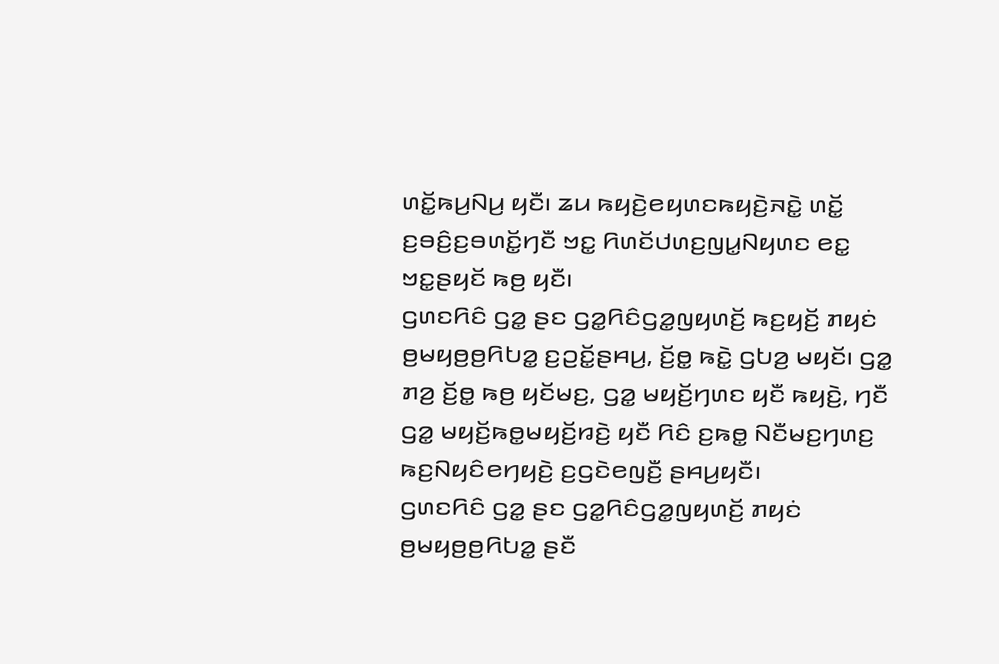ꤛꤢꤩ꤭ꤒꤣ꤬ꤡꤣ꤬ ꤟꤢꤪ꤯ ꤘꤣ ꤒꤟꤢꤧ꤬ꤕꤟꤛꤢꤒꤟꤢꤧ꤬ꤏꤢꤧ꤭ ꤛꤢꤩ꤭ ꤢ꤬ꤋꤢꤨ꤬ꤢ꤬ꤋꤛꤢꤩ꤭ꤚꤢꤪ ꤠꤢ꤭ ꤖꤛꤢꤩꤓꤛꤢ꤬ꤜꤣ꤭ꤡꤟꤛꤢ ꤕꤢ꤭ ꤠꤢ꤭ꤔꤟꤢꤩ ꤒꤥ꤬ ꤟꤢꤪ꤯
ꤞꤛꤢꤖꤢꤨ ꤞꤤ꤭ ꤔꤢ ꤞꤤ꤭ꤖꤢꤨꤞꤤ꤭ꤜꤟꤛꤢꤩ꤬ ꤒꤢ꤬ꤟꤢꤩ꤬ ꤊꤟꤢꤦ ꤥ꤬ꤗꤟꤥ꤬ꤥ꤬ꤖꤝꤤ꤭ ꤢ꤬ꤑꤢꤩ꤭ꤔꤌꤣ꤬, ꤢꤩ꤬ꤥ꤭ ꤒꤢꤧ꤭ ꤞꤝꤤ꤬ ꤗꤟꤢꤩ꤯ ꤞꤤ꤭ ꤊꤤ꤬ ꤢꤩ꤬ꤥ꤭ ꤒꤥ꤬ ꤟꤢꤩꤗꤢ꤬, ꤞꤤ꤭ ꤗꤟꤢꤩ꤬ꤚꤛꤢ ꤟꤢꤪ ꤒꤟꤢꤧ꤬, ꤚꤢꤪ ꤞꤤ꤭ ꤗꤟꤢꤩ꤬ꤒꤥ꤭ꤗꤟꤢꤩ꤬ꤙꤢꤧ꤬ ꤟꤢꤪ ꤖꤢꤨ ꤢ꤬ꤒꤥ꤭ ꤡꤢꤪꤗꤢ꤬ꤚꤛꤢ꤬ ꤒꤢ꤬ꤡꤟꤢꤨꤕꤚꤟꤢꤧ꤬ ꤢ꤬ꤞꤢꤧꤕꤜꤢꤪ꤬ ꤔꤌꤣ꤬ꤟꤢꤪ꤯
ꤞꤛꤢꤖꤢꤨ ꤞꤤ꤭ ꤔꤢ ꤞꤤ꤭ꤖꤢꤨꤞꤤ꤭ꤜꤟꤛꤢꤩ꤬ ꤊꤟꤢꤦ ꤥ꤬ꤗꤟꤥ꤬ꤥ꤬ꤖꤝꤤ꤭ ꤔꤢꤪ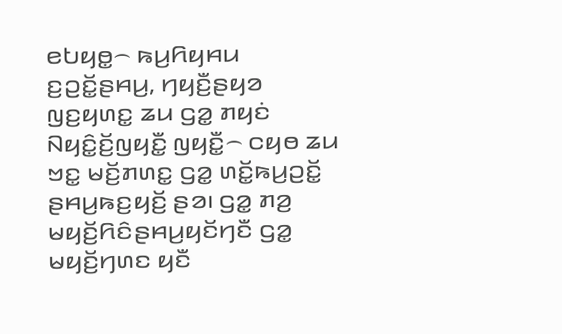ꤕꤝꤟꤥ꤭꤮ ꤒꤣ꤬ꤖꤟꤌꤣ ꤢ꤬ꤑꤢꤩ꤭ꤔꤌꤣ꤬, ꤚꤟꤢꤪ꤬ꤔꤟꤤ ꤜꤢ꤬ꤟꤛꤢ꤭ ꤘꤣ ꤞꤤ꤭ ꤊꤟꤢꤦ ꤡꤟꤢꤨ꤭ꤢꤩ꤬ꤜꤟꤢꤪ꤭ ꤜꤟꤢꤪ꤭꤮ ꤍꤟꤥ ꤘꤣ ꤠꤢ꤭ ꤗꤢꤩ꤬ꤊꤛꤢ꤭ ꤞꤤ꤭ ꤛꤢꤩ꤭ꤒꤣ꤬ꤑꤢꤩ꤭ ꤔꤌꤣ꤬ꤒꤢ꤬ꤟꤢꤩ꤬ ꤔꤤ꤯ ꤞꤤ꤭ ꤊꤤ꤬ ꤗꤟꤢꤩ꤬ꤖꤢꤨꤔꤌꤣ꤬ꤟꤢꤩꤚꤢꤪ ꤞꤤ꤭ ꤗꤟꤢꤩ꤬ꤚꤛꤢ ꤟꤢꤪ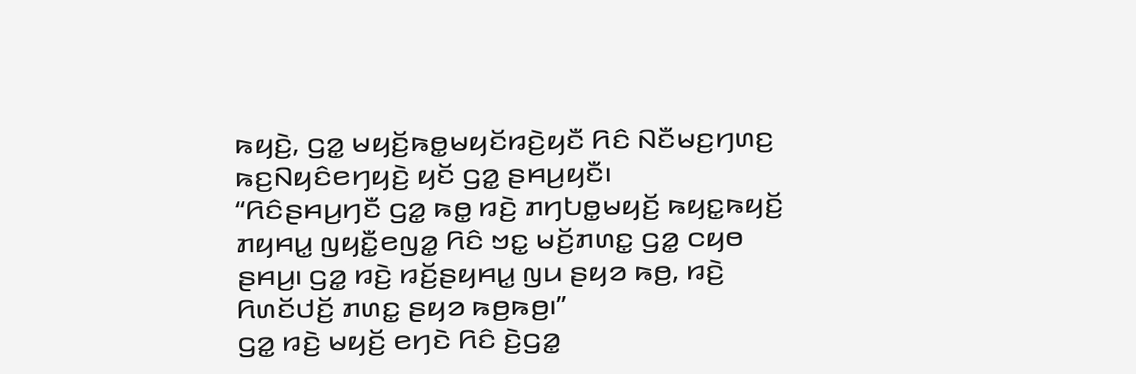ꤒꤟꤢꤧ꤬, ꤞꤤ꤭ ꤗꤟꤢꤩ꤬ꤒꤥ꤭ꤗꤟꤢꤩꤙꤢꤧ꤬ꤟꤢꤪ ꤖꤢꤨ ꤡꤢꤪꤗꤢ꤬ꤚꤛꤢ꤬ ꤒꤢ꤬ꤡꤟꤢꤨꤕꤚꤟꤢꤧ꤬ ꤟꤢꤩ ꤞꤤ꤭ ꤔꤌꤣ꤬ꤟꤢꤪ꤯
“ꤖꤢꤨꤔꤌꤣ꤬ꤚꤢꤪ ꤞꤤ꤭ ꤒꤥ꤭ ꤙꤢꤧ꤬ ꤊꤚꤝꤥ꤭ꤗꤟꤢꤩ꤬ ꤒꤟꤢ꤭ꤒꤟꤢꤩ꤬ ꤊꤟꤌꤣ꤭ ꤜꤟꤢꤪ꤭ꤕꤜꤤ꤭ ꤖꤢꤨ ꤠꤢ꤭ ꤗꤢꤩ꤬ꤊꤛꤢ꤭ ꤞꤤ꤭ ꤍꤟꤥ ꤔꤌꤣ꤬꤯ ꤞꤤ꤭ ꤙꤢꤧ꤬ ꤙꤢꤩ꤬ꤔꤟꤌꤣ꤭ ꤜꤣ ꤔꤟꤤ ꤒꤥ꤬, ꤙꤢꤧ꤬ ꤖꤛꤢꤩꤓꤢꤩ꤬ ꤊꤛꤢ꤭ ꤔꤟꤤ ꤒꤥ꤬ꤒꤥ꤬꤯”
ꤞꤤ꤭ ꤙꤢꤧ꤬ ꤗꤟꤢꤩ꤬ ꤕꤚꤢꤧ ꤖꤢꤨ ꤢꤧ꤬ꤞꤤ꤭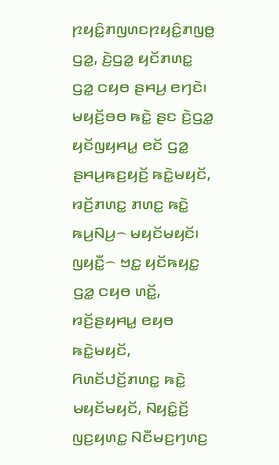ꤐꤟꤢꤨ꤭ꤊꤜꤛꤢꤐꤟꤢꤨ꤭ꤊꤜꤥ꤭ ꤞꤤ꤭, ꤢꤧ꤬ꤞꤤ꤭ ꤟꤢꤩꤊꤛꤢ꤭ ꤞꤤ꤭ ꤍꤟꤥ ꤔꤌꤣ꤬ ꤕꤚꤢꤧ꤯ ꤗꤟꤢꤩ꤬ꤋꤥ ꤒꤢꤧ꤭ ꤔꤢ ꤢꤧ꤬ꤞꤤ꤭ ꤟꤢꤩꤜꤟꤌꤣ꤭ ꤕꤢꤩ ꤞꤤ꤭ ꤔꤌꤣ꤬ꤒꤢ꤬ꤟꤢꤩ꤬ ꤒꤢꤧ꤭ꤗꤟꤢꤩ, ꤙꤢꤩ꤬ꤊꤛꤢ꤭ ꤊꤛꤢ꤭ ꤒꤢꤧ꤭ ꤒꤣ꤬ꤡꤣ꤬꤮ ꤗꤟꤢꤩꤗꤟꤢꤩ꤯
ꤜꤟꤢꤪ꤭꤮ ꤠꤢ꤭ ꤟꤢꤩꤒꤟꤢ꤭ ꤞꤤ꤭ ꤍꤟꤥ ꤛꤢꤩ꤭, ꤙꤢꤩ꤬ꤔꤟꤌꤣ꤭ ꤕꤟꤥ ꤒꤢꤧ꤭ꤗꤟꤢꤩ, ꤖꤛꤢꤩꤓꤢꤩ꤬ꤊꤛꤢ꤭ ꤒꤢꤧ꤭ ꤗꤟꤢꤩꤗꤟꤢꤩ, ꤡꤟꤢꤨ꤭ꤢꤩ꤬ ꤜꤢ꤬ꤟꤛꤢ꤭ ꤡꤢꤪꤗꤢ꤬ꤚꤛꤢ꤬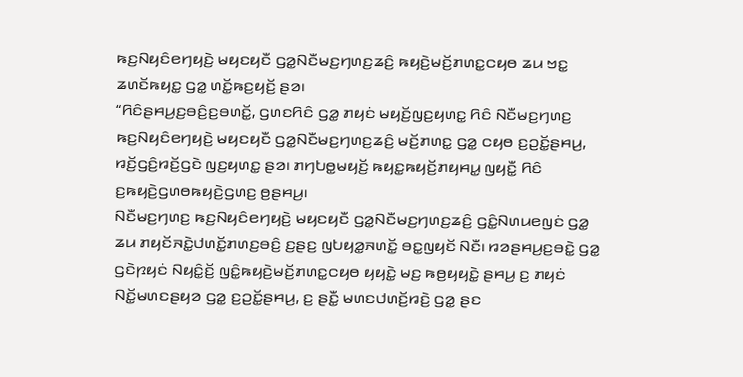ꤒꤢ꤬ꤡꤟꤢꤨꤕꤚꤟꤢꤧ꤬ ꤗꤟꤢꤟꤢꤪ ꤞꤤ꤭ꤡꤢꤪꤗꤢ꤬ꤚꤛꤢ꤬ꤘꤢꤨ꤬ ꤒꤟꤢꤧ꤬ꤗꤢꤩ꤬ꤊꤛꤢ꤭ꤍꤟꤥ ꤘꤣ ꤠꤢ꤭ ꤘꤛꤢꤩꤒꤟꤢ꤭ ꤞꤤ꤭ ꤛꤢꤩ꤭ꤒꤢ꤬ꤟꤢꤩ꤬ ꤔꤤ꤯
“ꤖꤢꤨꤔꤌꤣ꤬ꤢ꤬ꤋꤢꤨ꤬ꤢ꤬ꤋꤛꤢꤩ꤭, ꤞꤛꤢꤖꤢꤨ ꤞꤤ꤭ ꤊꤟꤢꤦ ꤗꤟꤢꤩ꤬ꤜꤢ꤬ꤟꤛꤢ꤭ ꤖꤢꤨ ꤡꤢꤪꤗꤢ꤬ꤚꤛꤢ꤬ ꤒꤢ꤬ꤡꤟꤢꤨꤕꤚꤟꤢꤧ꤬ ꤗꤟꤢꤟꤢꤪ ꤞꤤ꤭ꤡꤢꤪꤗꤢ꤬ꤚꤛꤢ꤬ꤘꤢꤨ꤬ ꤗꤢꤩ꤬ꤊꤛꤢ꤭ ꤞꤤ꤭ ꤍꤟꤥ ꤢ꤬ꤑꤢꤩ꤭ꤔꤌꤣ꤬, ꤙꤢꤩ꤬ꤞꤢꤨ꤬ꤙꤢꤩ꤬ꤞꤢꤧ ꤜꤢ꤬ꤟꤛꤢ꤭ ꤔꤤ꤯ ꤊꤚꤝꤥ꤭ꤗꤟꤢꤩ꤬ ꤒꤟꤢ꤭ꤒꤟꤢꤩ꤬ꤊꤟꤌꤣ꤭ ꤜꤟꤢꤪ꤭ ꤖꤢꤨ ꤢ꤬ꤒꤟꤢꤧ꤬ꤞꤛꤥꤒꤟꤢꤧ꤬ꤞꤛꤢ꤬ ꤥ꤬ꤔꤌꤣ꤬꤯
ꤡꤢꤪꤗꤢ꤬ꤚꤛꤢ꤬ ꤒꤢ꤬ꤡꤟꤢꤨꤕꤚꤟꤢꤧ꤬ ꤗꤟꤢꤟꤢꤪ ꤞꤤ꤭ꤡꤢꤪꤗꤢ꤬ꤚꤛꤢ꤬ꤘꤢꤨ꤬ ꤞꤢꤨ꤭ꤡꤛꤣꤕꤜꤢꤦ ꤞꤤ꤭ ꤘꤣ ꤊꤟꤢꤩꤏꤢꤧ꤭ꤓꤛꤢꤩ꤭ꤊꤛꤢ꤬ꤋꤢꤨ꤬ ꤢ꤬ꤔꤢ꤬ ꤜꤝꤟꤤ꤭ꤏꤛꤢꤩ꤭ ꤋꤢ꤭ꤜꤟꤢꤩ ꤡꤢꤪ꤯ ꤙꤤꤔꤌꤣ꤬ꤢ꤬ꤋꤢꤧ꤭ ꤞꤤ꤭ ꤞꤢꤧꤐꤟꤢꤦ ꤡꤟꤢꤨ꤭ꤢꤩ꤬ ꤜꤢꤨ꤭ꤒꤟꤢꤧ꤬ꤗꤢꤩ꤬ꤊꤛꤢ꤭ꤍꤟꤥ ꤟꤟꤢꤧ꤭ ꤗꤢ꤬ ꤒꤥ꤬ꤟꤟꤢꤧ꤭ ꤔꤌꤣ꤬ ꤢ꤬ ꤊꤟꤢꤦ ꤡꤢꤩ꤭ꤗꤛꤢꤔꤟꤤ ꤞꤤ꤭ ꤢ꤬ꤑꤢꤩ꤭ꤔꤌꤣ꤬, ꤢ꤬ ꤔꤢꤪ꤭ ꤗꤛꤢꤓꤛꤢꤩ꤬ꤙꤢꤧ꤬ ꤞꤤ꤭ ꤔꤢ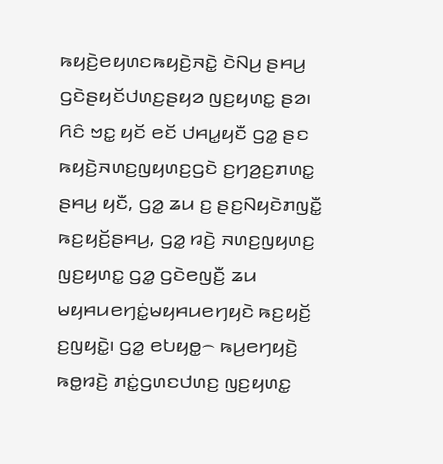ꤒꤟꤢꤧ꤬ꤕꤟꤛꤢꤒꤟꤢꤧ꤬ꤏꤢꤧ꤭ ꤢꤧꤡꤣ꤬ ꤔꤌꤣ꤬ ꤞꤢꤧꤔꤟꤢꤩꤓꤛꤢ꤬ꤔꤟꤤ ꤜꤢ꤬ꤟꤛꤢ꤭ ꤔꤤ꤯
ꤖꤢꤨ ꤠꤢ꤭ ꤟꤢꤩ ꤕꤢꤩ ꤓꤌꤣ꤭ꤟꤢꤪ ꤞꤤ꤭ ꤔꤢ ꤒꤟꤢꤧ꤬ꤏꤛꤢ꤬ꤜꤟꤛꤢ꤬ꤞꤢꤧ ꤢ꤬ꤚꤤ꤬ꤢ꤬ꤊꤛꤢ꤭ ꤔꤌꤣ꤬ ꤟꤢꤪ, ꤞꤤ꤭ ꤘꤣ ꤢ꤬ ꤔꤢ꤬ꤡꤟꤢꤧꤊꤜꤢꤪ꤭ ꤒꤢ꤬ꤟꤢꤩ꤬ꤔꤌꤣ꤬, ꤞꤤ꤭ ꤙꤢꤧ꤬ ꤏꤛꤢ꤬ꤜꤟꤛꤢ꤬ ꤜꤢ꤬ꤟꤛꤢ꤭ ꤞꤤ꤭ ꤞꤢꤧꤕꤜꤢꤪ꤬ ꤘꤣ ꤗꤟꤌꤣꤕꤚꤢꤦ꤭ꤗꤟꤌꤣꤕꤚꤟꤢꤧ ꤒꤢ꤬ꤟꤢꤩ꤬ ꤢ꤬ꤜꤟꤢꤧ꤭꤯ ꤞꤤ꤭ ꤕꤝꤟꤥ꤭꤮ ꤒꤣ꤬ꤕꤚꤟꤢꤧ꤬ ꤒꤥ꤭ꤙꤢꤧ꤬ ꤊꤢꤦ꤭ꤞꤛꤢꤓꤛꤢ꤬ ꤜꤢ꤬ꤟꤛꤢ꤭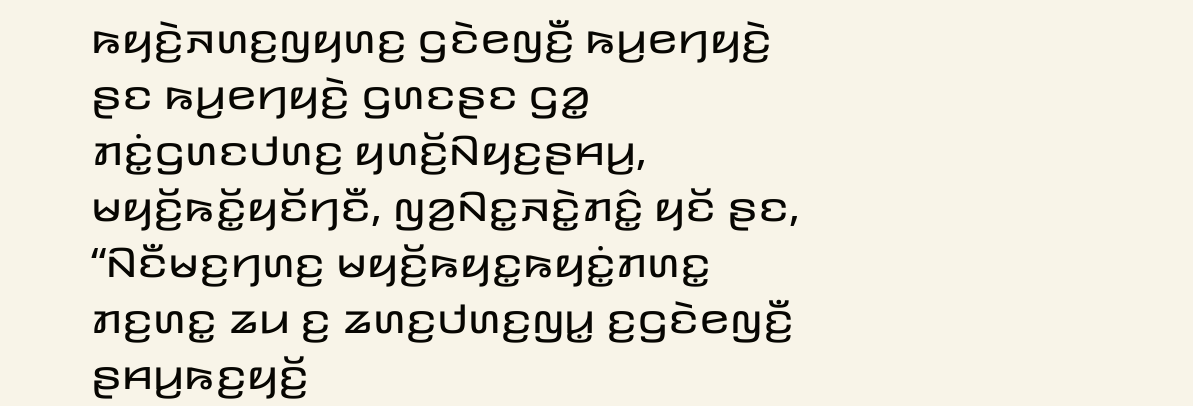ꤒꤟꤢꤧ꤬ꤏꤛꤢ꤬ꤜꤟꤛꤢ꤬ ꤞꤢꤧꤕꤜꤢꤪ꤬ ꤒꤣ꤬ꤕꤚꤟꤢꤧ꤬ ꤔꤢ ꤒꤣ꤬ꤕꤚꤟꤢꤧ꤬ ꤞꤛꤢꤔꤢ ꤞꤤ꤭ ꤊꤢꤦ꤭ꤞꤛꤢꤓꤛꤢ꤬ ꤟꤛꤢꤩ꤬ꤡꤟꤢ꤬ꤔꤌꤣ꤬, ꤗꤟꤢꤩ꤬ꤒꤢꤩ꤭ꤟꤢꤩꤚꤢꤪ, ꤜꤤ꤬ꤡꤢ꤭ꤏꤢꤧ꤭ꤊꤢꤨ꤭ ꤟꤢꤩ ꤔꤢ, “ꤡꤢꤪꤗꤢ꤬ꤚꤛꤢ꤬ ꤗꤟꤢꤩ꤬ꤒꤟꤢ꤭ꤒꤟꤢꤦ꤭ꤊꤛꤢ꤭ ꤊꤢ꤬ꤛꤢ꤭ ꤘꤣ ꤢ꤬ ꤘꤛꤢ꤬ꤓꤛꤢ꤬ꤜꤣ꤭ ꤢ꤬ꤞꤢꤧꤕꤜꤢꤪ꤬ ꤔꤌꤣ꤬ꤒꤢ꤬ꤟꤢꤩ꤬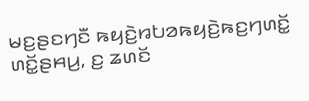ꤗꤢ꤬ꤔꤢꤚꤢꤪ ꤒꤟꤢꤧ꤬ꤙꤝꤤꤒꤟꤢꤧ꤬ꤒꤢ꤬ꤚꤛꤢꤩ꤭ ꤛꤢꤩ꤭ꤔꤌꤣ꤬, ꤢ꤬ ꤘꤛꤢꤩ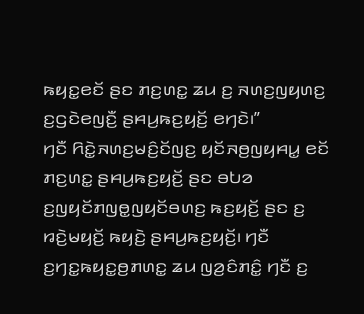ꤒꤟꤢ꤭ꤕꤢꤩ ꤔꤢ ꤊꤢ꤬ꤛꤢ꤭ ꤘꤣ ꤢ꤬ ꤏꤛꤢ꤬ꤜꤟꤛꤢ꤬ ꤢ꤬ꤞꤢꤧꤕꤜꤢꤪ꤬ ꤔꤌꤣ꤬ꤒꤢ꤬ꤟꤢꤩ꤬ ꤕꤚꤢꤧ꤯”
ꤚꤢꤪ ꤖꤢꤧ꤭ꤏꤛꤢ꤬ꤗꤢꤨ꤬ꤢꤩꤜꤢ꤬ ꤟꤢꤩꤏꤥ꤬ꤜꤟꤌꤣ꤭ ꤕꤢꤩ ꤊꤢ꤬ꤛꤢ꤭ ꤔꤌꤣ꤬ꤒꤢ꤬ꤟꤢꤩ꤬ ꤔꤢ ꤋꤝꤤ ꤢ꤬ꤜꤟꤢꤩꤊꤜꤥ꤭ꤜꤟꤢꤩꤋꤛꤢ꤬ ꤒꤢ꤬ꤟꤢꤩ꤬ ꤔꤢ ꤢ꤬ ꤙꤢꤧ꤬ꤗꤟꤢꤩ꤬ ꤒꤟꤢꤧ꤬ ꤔꤌꤣ꤬ꤒꤢ꤬ꤟꤢꤩ꤬꤯ ꤚꤢꤪ ꤢ꤬ꤚꤢ꤭ꤒꤟꤢ꤭ꤥ꤬ꤊꤛꤢ꤭ ꤘꤣ ꤜꤤ꤬ꤢꤨꤊꤢꤨ꤭ ꤚꤢꤪ ꤢ꤬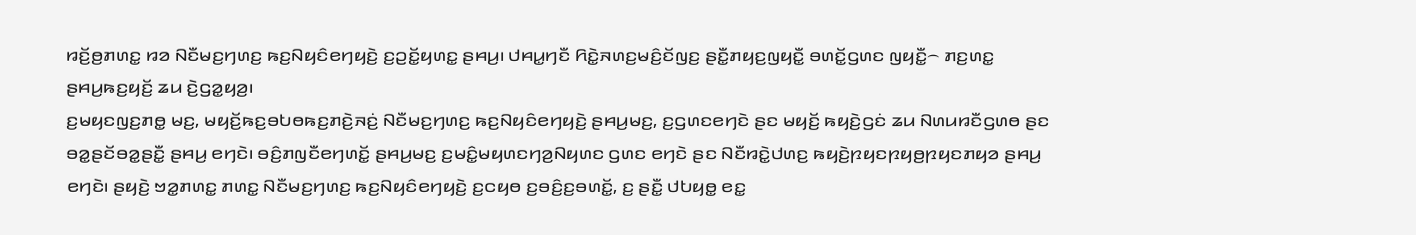ꤙꤢꤩ꤬ꤥ꤬ꤊꤛꤢ꤭ ꤙꤤ ꤡꤢꤪꤗꤢ꤬ꤚꤛꤢ꤬ ꤒꤢ꤬ꤡꤟꤢꤨꤕꤚꤟꤢꤧ꤬ ꤢ꤬ꤑꤢꤩ꤭ꤟꤛꤢ꤭ ꤔꤌꤣ꤬꤯ ꤓꤌꤣ꤭ꤚꤢꤪ ꤖꤢꤧ꤭ꤏꤛꤢ꤬ꤗꤢꤨ꤬ꤢꤩꤜꤢ꤬ ꤔꤢꤪ꤭ꤊꤟꤢ꤬ꤜꤟꤢꤪ꤭ ꤋꤛꤢꤩ꤭ꤞꤛꤢ ꤜꤟꤢꤪ꤭꤮ ꤊꤢ꤬ꤛꤢ꤭ ꤔꤌꤣ꤬ꤒꤢ꤬ꤟꤢꤩ꤬ ꤘꤣ ꤢꤧ꤬ꤞꤤ꤭ꤟꤤ꤬꤯
ꤢ꤬ꤗꤟꤢꤜꤢ꤬ꤊꤥ꤭ ꤗꤢ꤬, ꤗꤟꤢꤩ꤬ꤒꤢ꤬ꤋꤝꤥꤒꤢ꤬ꤊꤢꤧ꤬ꤏꤢꤦ꤬ ꤡꤢꤪꤗꤢ꤬ꤚꤛꤢ꤬ ꤒꤢ꤬ꤡꤟꤢꤨꤕꤚꤟꤢꤧ꤬ ꤔꤌꤣ꤬ꤗꤢ꤬, ꤢ꤬ꤞꤛꤢꤕꤚꤢꤧ ꤔꤢ ꤗꤟꤢꤩ꤬ ꤒꤟꤢꤧ꤬ꤞꤢꤦ ꤘꤣ ꤡꤛꤣꤙꤢꤪꤞꤛꤥ ꤔꤢ ꤋꤤ꤭ꤔꤢꤩꤋꤤ꤭ꤔꤢꤪ꤭ ꤔꤌꤣ꤬ ꤕꤚꤢꤧ꤯ ꤋꤢꤨ꤬ꤊꤜꤢꤪꤕꤚꤛꤢꤩ꤭ ꤔꤌꤣ꤬ꤗꤢ꤬ ꤢ꤬ꤗꤢꤨ꤭ꤗꤟꤛꤢꤚꤤ꤬ꤡꤟꤛꤢ ꤞꤛꤢ ꤕꤚꤢꤧ ꤔꤢ ꤡꤢꤪꤙꤢꤧ꤭ꤓꤛꤢ꤬ ꤒꤟꤢꤧ꤬ꤐꤟꤢꤐꤟꤥ꤬ꤐꤟꤢꤊꤟꤤ ꤔꤌꤣ꤬ ꤕꤚꤢꤧ꤯ ꤔꤟꤢꤧ꤬ ꤠꤤ꤭ꤊꤛꤢ꤭ ꤊꤛꤢ꤭ ꤡꤢꤪꤗꤢ꤬ꤚꤛꤢ꤬ ꤒꤢ꤬ꤡꤟꤢꤨꤕꤚꤟꤢꤧ꤬ ꤢ꤬ꤍꤟꤥ ꤢ꤬ꤋꤢꤨ꤬ꤢ꤬ꤋꤛꤢꤩ꤭, ꤢ꤬ ꤔꤢꤪ꤭ ꤓꤝꤟꤥ꤭ ꤕꤢ꤭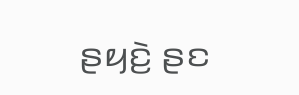ꤔꤟꤢꤧ꤬ ꤔꤢ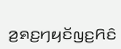ꤤ꤬ꤎꤢ꤬ꤚꤟꤢꤩꤜꤢ꤬ꤖꤢꤨ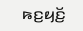ꤒꤢ꤬ꤟꤢꤩ꤬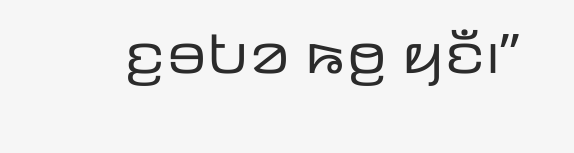ꤢ꤬ꤋꤝꤤ ꤒꤥ꤬ ꤟꤢꤪ꤯”